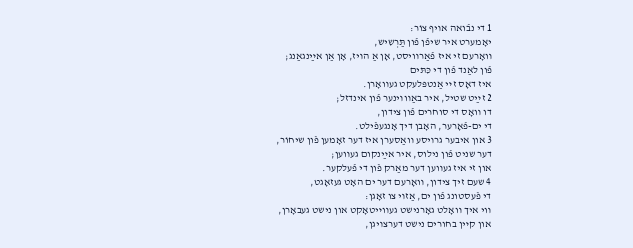1 די נבֿואה אױף צוֹר:
יאָמערט איר שיפֿן פֿון תַּרְשִיש,
װאָרעם זי איז פֿאַרװיסט, אָן אַ הױז, אָן אַן אײַנגאַנג;
פֿון לאַנד פֿון די כִּתּים
איז דאָס זײ אַנטפּלעקט געװאָרן.
2 זײַט שטיל, איר באַװױנער פֿון אינדזל;
דו װאָס די סוחרים פֿון צידון,
די ים-פֿאָרער, האָבן דיך אָנגעפֿילט.
3 און איבער גרױסע װאַסערן איז דער זאָמען פֿון שיחוֹר,
דער שניט פֿון נילוס, איר אײַנקום געװען;
און זי איז געװען דער מאַרק פֿון די פֿעלקער.
4 שעם זיך צידון, װאָרעם דער ים האָט געזאָגט,
די פֿעסטונג פֿון ים, אַזױ צו זאָגן:
װי איך װאָלט גאָרנישט געװײטאָקט און נישט געבאָרן,
און קײן בחורים נישט דערצױגן,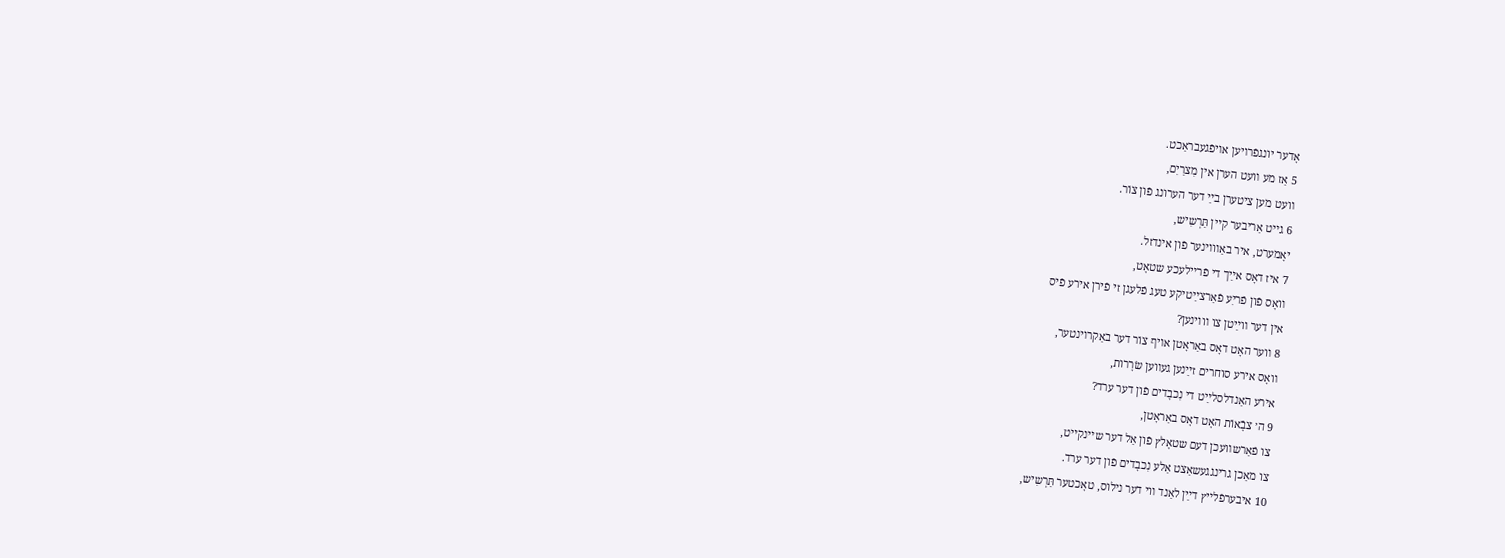אָדער יונגפֿרױען אױפֿגעבראַכט.
5 אַז מע װעט הערן אין מִצרַיִם,
װעט מען ציטערן בײַ דער הערונג פֿון צוֹר.
6 גײט אַריבער קײן תַּרְשִיש,
יאָמערט, איר באַװױנער פֿון אינדזל.
7 איז דאָס אײַך די פֿרײלעכע שטאָט,
װאָס פֿון פֿריִע פֿאַרצײַטיקע טעג פֿלעגן זי פֿירן אירע פֿיס
אין דער װײַטן צו װױנען?
8 װער האָט דאָס באַראָטן אױף צוֹר דער באַקרױנטער,
װאָס אירע סוחרים זײַנען געװען שׂרָרות,
אירע האַנדלסלײַט די נִכבָדים פֿון דער ערד?
9 ה׳ צבָֿאוֹת האָט דאָס באַראָטן,
צו פֿאַרשװעכן דעם שטאָלץ פֿון אַל דער שײנקײט,
צו מאַכן גרינגגעשאַצט אַלע נִכבָדים פֿון דער ערד.
10 איבערפֿלײץ דײַן לאַנד װי דער נילוס, טאָכטער תַּרְשִיש,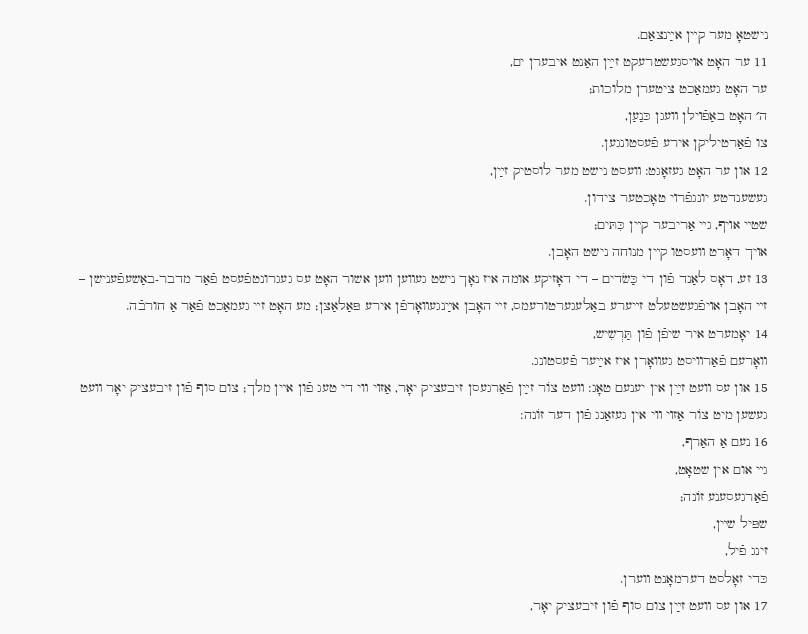נישטאָ מער קײן אײַנצאַם.
11 ער האָט אױסגעשטרעקט זײַן האַנט איבערן ים,
ער האָט געמאַכט ציטערן מלוכות;
ה׳ האָט באַפֿױלן װעגן כּנַעַן,
צו פֿאַרטיליקן אירע פֿעסטונגען.
12 און ער האָט געזאָגט: װעסט נישט מער לוסטיק זײַן,
געשענדטע יונגפֿרױ טאָכטער צידון.
שטײ אױף, גײ אַריבער קײן כִּתּים;
אױך דאָרט װעסטו קײן מנוחה נישט האָבן.
13 זע, דאָס לאַנד פֿון די כַּשׂדים – די דאָזיקע אומה איז נאָך נישט געװען װען אשור האָט עס געגרונטפֿעסט פֿאַר מדבר-באַשעפֿענישן – זײ האָבן אױפֿגעשטעלט זײערע באַלעגערטורעמס, זײ האָבן אײַנגעװאָרפֿן אירע פּאַלאַצן; מע האָט זײ געמאַכט פֿאַר אַ חורבֿה.
14 יאָמערט איר שיפֿן פֿון תַּרְשִיש,
װאָרעם פֿאַרװיסט געװאָרן איז אײַער פֿעסטונג.
15 און עס װעט זײַן אין יענעם טאָג: װעט צוֹר זײַן פֿאַרגעסן זיבעציק יאָר, אַזױ װי די טעג פֿון אײן מלך; צום סוף פֿון זיבעציק יאָר װעט געשען מיט צוֹר אַזױ װי אין געזאַנג פֿון דער זוֹנה:
16 נעם אַ האַרף,
גײ אום אין שטאָט,
פֿאַרגעסענע זוֹנה;
שפּיל שײן,
זינג פֿיל,
כּדי זאָלסט דערמאָנט װערן.
17 און עס װעט זײַן צום סוף פֿון זיבעציק יאָר,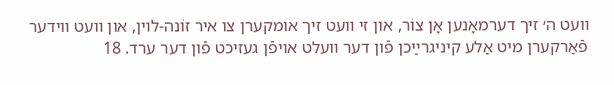װעט ה׳ זיך דערמאָנען אָן צוֹר, און זי װעט זיך אומקערן צו איר זוֹנה-לױן, און װעט װידער פֿאַרקערן מיט אַלע קיניגרײַכן פֿון דער װעלט אױפֿן געזיכט פֿון דער ערד. 18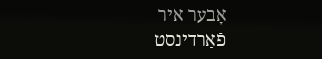אָבער איר פֿאַרדינסט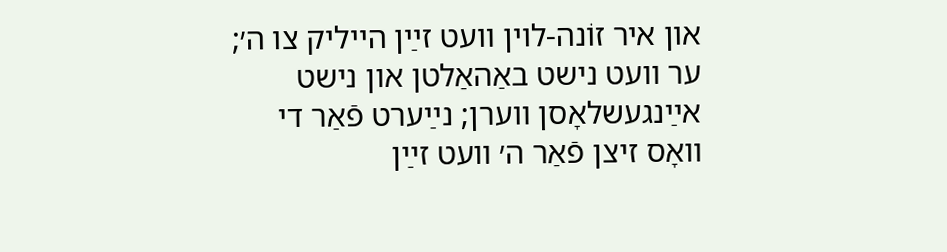און איר זוֹנה-לױן װעט זײַן הײליק צו ה׳; ער װעט נישט באַהאַלטן און נישט אײַנגעשלאָסן װערן; נײַערט פֿאַר די װאָס זיצן פֿאַר ה׳ װעט זײַן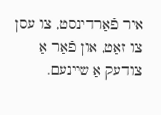איר פֿאַרדינסט, צו עסן צו זאַט, און פֿאַר אַ צודעק אַ שײנעם.